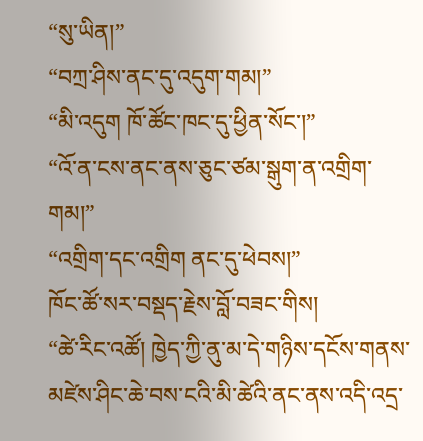“སུ་ཡིན།”
“བཀྲ་ཤིས་ནང་དུ་འདུག་གམ།”
“མི་འདུག ཁོ་ཚོང་ཁང་དུ་ཕྱིན་སོང་།”
“འོ་ན་ངས་ནང་ནས་ཅུང་ཙམ་སྒུག་ན་འགྲིག་གམ།”
“འགྲིག་དང་འགྲིག ནང་དུ་ཕེབས།”
ཁོང་ཚོ་སར་བསྡད་རྗེས་བློ་བཟང་གིས།
“ཚེ་རིང་འཚོ། ཁྱེད་ཀྱི་ནུ་མ་དེ་གཉིས་དངོས་གནས་མཛེས་ཤིང་ཆེ་བས་ངའི་མི་ཚེའི་ནང་ནས་འདི་འདྲ་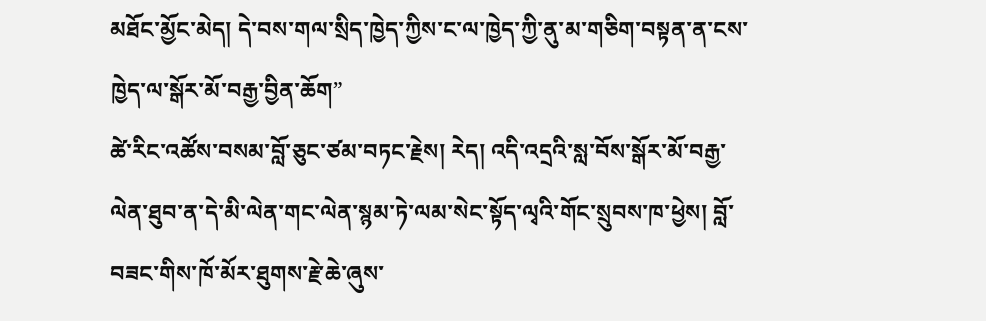མཐོང་མྱོང་མེད། དེ་བས་གལ་སྲིད་ཁྱེད་ཀྱིས་ང་ལ་ཁྱེད་ཀྱི་ནུ་མ་གཅིག་བསྟན་ན་ངས་ཁྱེད་ལ་སྒོར་མོ་བརྒྱ་བྱིན་ཆོག”
ཚེ་རིང་འཚོས་བསམ་བློ་ཅུང་ཙམ་བཏང་རྗེས། རེད། འདི་འདྲའི་སླ་བོས་སྒོར་མོ་བརྒྱ་ལེན་ཐུབ་ན་དེ་མི་ལེན་གང་ལེན་སྙམ་ཏེ་ལམ་སེང་སྟོད་ལྭའི་གོང་སྲུབས་ཁ་ཕྱེས། བློ་བཟང་གིས་ཁོ་མོར་ཐུགས་རྗེ་ཆེ་ཞུས་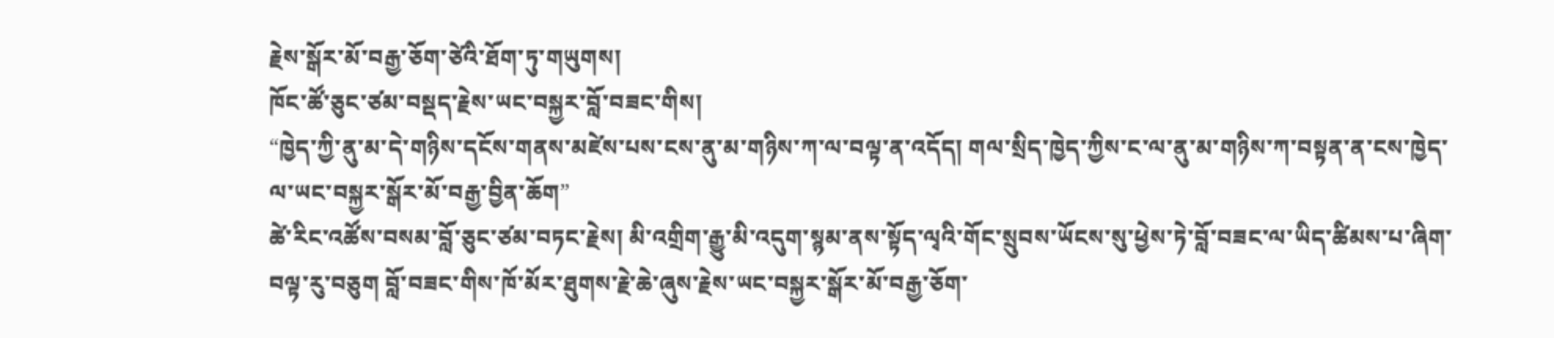རྗེས་སྒོར་མོ་བརྒྱ་ཅོག་ཙེའི་ཐོག་ཏུ་གཡུགས།
ཁོང་ཚོ་ཅུང་ཙམ་བསྡད་རྗེས་ཡང་བསྐྱར་བློ་བཟང་གིས།
“ཁྱེད་ཀྱི་ནུ་མ་དེ་གཉིས་དངོས་གནས་མཛེས་པས་ངས་ནུ་མ་གཉིས་ཀ་ལ་བལྟ་ན་འདོད། གལ་སྲིད་ཁྱེད་ཀྱིས་ང་ལ་ནུ་མ་གཉིས་ཀ་བསྟན་ན་ངས་ཁྱེད་ལ་ཡང་བསྐྱར་སྒོར་མོ་བརྒྱ་བྱིན་ཆོག”
ཚེ་རིང་འཚོས་བསམ་བློ་ཅུང་ཙམ་བཏང་རྗེས། མི་འགྲིག་རྒྱུ་མི་འདུག་སྙམ་ནས་སྟོད་ལྭའི་གོང་སྲུབས་ཡོངས་སུ་ཕྱེས་ཏེ་བློ་བཟང་ལ་ཡིད་ཚིམས་པ་ཞིག་བལྟ་རུ་བཅུག བློ་བཟང་གིས་ཁོ་མོར་ཐུགས་རྗེ་ཆེ་ཞུས་རྗེས་ཡང་བསྐྱར་སྒོར་མོ་བརྒྱ་ཅོག་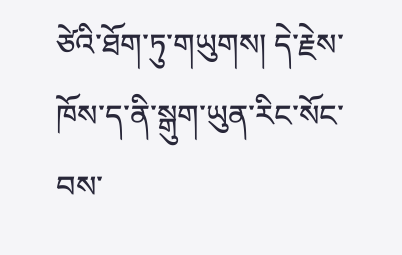ཙེའི་ཐོག་ཏུ་གཡུགས། དེ་རྗེས་ཁོས་ད་ནི་སྒུག་ཡུན་རིང་སོང་བས་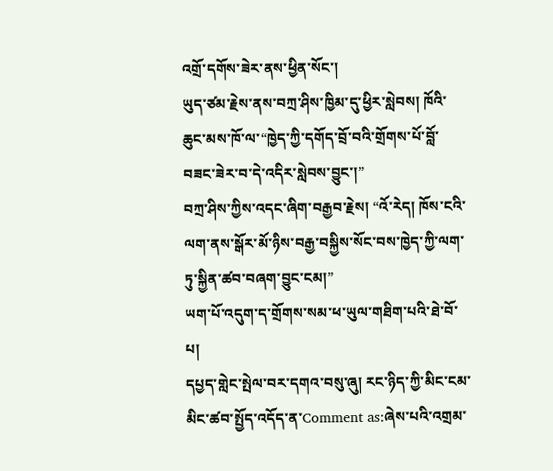འགྲོ་དགོས་ཟེར་ནས་ཕྱིན་སོང་།
ཡུད་ཙམ་རྗེས་ནས་བཀྲ་ཤིས་ཁྱིམ་དུ་ཕྱིར་སླེབས། ཁོའི་ཆུང་མས་ཁོ་ལ་“ཁྱེད་ཀྱི་དགོད་བྲོ་བའི་གྲོགས་པོ་བློ་བཟང་ཟེར་བ་དེ་འདིར་སླེབས་བྱུང་།”
བཀྲ་ཤིས་ཀྱིས་འདང་ཞིག་བརྒྱབ་རྗེས། “འོ་རེད། ཁོས་ངའི་ལག་ནས་སྒོར་མོ་ཉིས་བརྒྱ་བསྐྱིས་སོང་བས་ཁྱེད་ཀྱི་ལག་ཏུ་སྐྱིན་ཚབ་བཞག་བྱུང་ངམ།”
ཡག་པོ་འདུག་ད་གྲོགས་སམ་ཕ་ཡུལ་གཐིག་པའི་ཐེ་བོ་པ།
དཔྱད་གླེང་སྤེལ་བར་དགའ་བསུ་ཞུ། རང་ཉིད་ཀྱི་མིང་ངམ་མིང་ཚབ་སྤྱོད་འདོད་ན་Comment as:ཞེས་པའི་འགྲམ་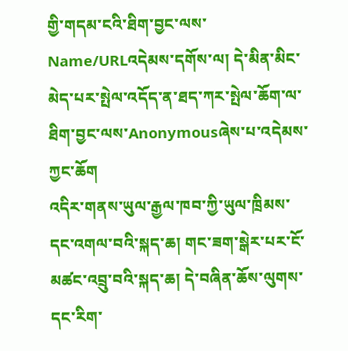གྱི་གདམ་ངའི་ཐིག་བྱང་ལས་Name/URLའདེམས་དགོས་ལ། དེ་མིན་མིང་མེད་པར་སྤེལ་འདོད་ན་ཐད་ཀར་སྤེལ་ཆོག་ལ་ཐིག་བྱང་ལས་Anonymousཞེས་པ་འདེམས་ཀྱང་ཆོག
འདིར་གནས་ཡུལ་རྒྱལ་ཁབ་ཀྱི་ཡུལ་ཁྲིམས་དང་འགལ་བའི་སྐད་ཆ། གང་ཟག་སྒེར་པར་ངོ་མཚང་འབྲུ་བའི་སྐད་ཆ། དེ་བཞིན་ཆོས་ལུགས་དང་རིག་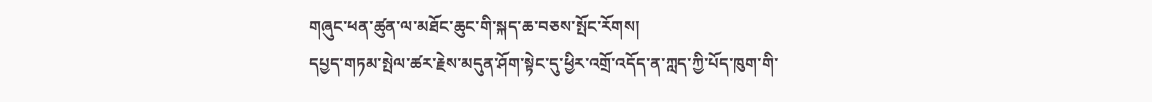གཞུང་ཕན་ཚུན་ལ་མཐོང་ཆུང་གི་སྐད་ཆ་བཅས་སྤོང་རོགས།
དཔྱད་གཏམ་སྤེལ་ཚར་རྗེས་མདུན་ཤོག་སྟེང་དུ་ཕྱིར་འགྲོ་འདོད་ན་ཀླད་ཀྱི་པོད་ཁུག་གི་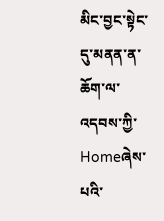མིང་བྱང་སྟེང་དུ་མནན་ན་ཆོག་ལ་འདབས་ཀྱི་Homeཞེས་པའི་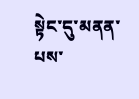སྟེང་དུ་མནན་པས་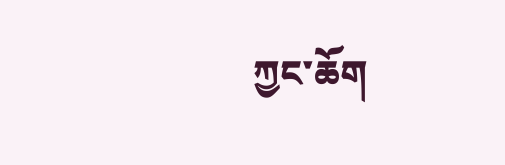ཀྱང་ཆོག